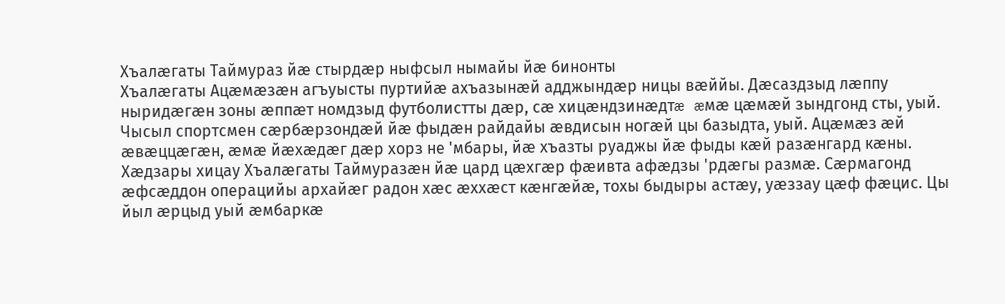Хъалæгаты Таймураз йæ стырдæр ныфсыл нымайы йæ бинонты
Хъалæгаты Ацæмæзæн агъуысты пуртийæ ахъазынæй адджындæр ницы вæййы. Дæсаздзыд лæппу ныридæгæн зоны æппæт номдзыд футболистты дæр, сæ хицæндзинæдтæ æмæ цæмæй зындгонд сты, уый. Чысыл спортсмен сæрбæрзондæй йæ фыдæн райдайы æвдисын ногæй цы базыдта, уый. Ацæмæз æй æвæццæгæн, æмæ йæхæдæг дæр хорз не 'мбары, йæ хъазты руаджы йæ фыды кæй разæнгард кæны. Хæдзары хицау Хъалæгаты Таймуразæн йæ цард цæхгæр фæивта афæдзы 'рдæгы размæ. Сæрмагонд æфсæддон операцийы архайæг радон хæс æххæст кæнгæйæ, тохы быдыры астæу, уæззау цæф фæцис. Цы йыл æрцыд уый æмбаркæ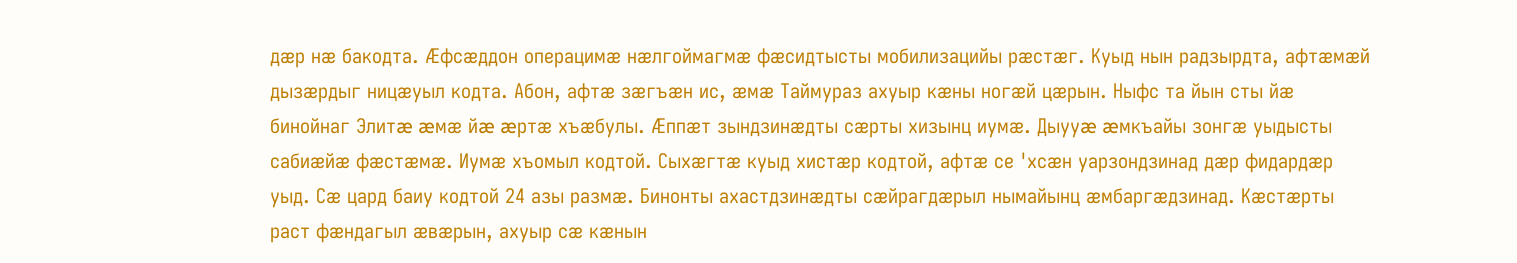дæр нæ бакодта. Æфсæддон операцимæ нæлгоймагмæ фæсидтысты мобилизацийы рæстæг. Куыд нын радзырдта, афтæмæй дызæрдыг ницæуыл кодта. Абон, афтæ зæгъæн ис, æмæ Таймураз ахуыр кæны ногæй цæрын. Ныфс та йын сты йæ бинойнаг Элитæ æмæ йæ æртæ хъæбулы. Æппæт зындзинæдты сæрты хизынц иумæ. Дыууæ æмкъайы зонгæ уыдысты сабиæйæ фæстæмæ. Иумæ хъомыл кодтой. Сыхæгтæ куыд хистæр кодтой, афтæ се 'хсæн уарзондзинад дæр фидардæр уыд. Сæ цард баиу кодтой 24 азы размæ. Бинонты ахастдзинæдты сæйрагдæрыл нымайынц æмбаргæдзинад. Кæстæрты раст фæндагыл æвæрын, ахуыр сæ кæнын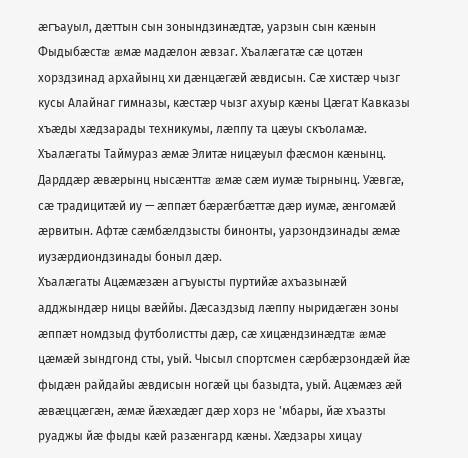æгъауыл, дæттын сын зонындзинæдтæ, уарзын сын кæнын Фыдыбæстæ æмæ мадæлон æвзаг. Хъалæгатæ сæ цотæн хорздзинад архайынц хи дæнцæгæй æвдисын. Сæ хистæр чызг кусы Алайнаг гимназы, кæстæр чызг ахуыр кæны Цæгат Кавказы хъæды хæдзарады техникумы, лæппу та цæуы скъоламæ. Хъалæгаты Таймураз æмæ Элитæ ницæуыл фæсмон кæнынц. Дарддæр æвæрынц нысæнттæ æмæ сæм иумæ тырнынц. Уæвгæ, сæ традицитæй иу — æппæт бæрæгбæттæ дæр иумæ, æнгомæй æрвитын. Афтæ сæмбæлдзысты бинонты, уарзондзинады æмæ иузæрдиондзинады боныл дæр.
Хъалæгаты Ацæмæзæн агъуысты пуртийæ ахъазынæй адджындæр ницы вæййы. Дæсаздзыд лæппу ныридæгæн зоны æппæт номдзыд футболистты дæр, сæ хицæндзинæдтæ æмæ цæмæй зындгонд сты, уый. Чысыл спортсмен сæрбæрзондæй йæ фыдæн райдайы æвдисын ногæй цы базыдта, уый. Ацæмæз æй æвæццæгæн, æмæ йæхæдæг дæр хорз не 'мбары, йæ хъазты руаджы йæ фыды кæй разæнгард кæны. Хæдзары хицау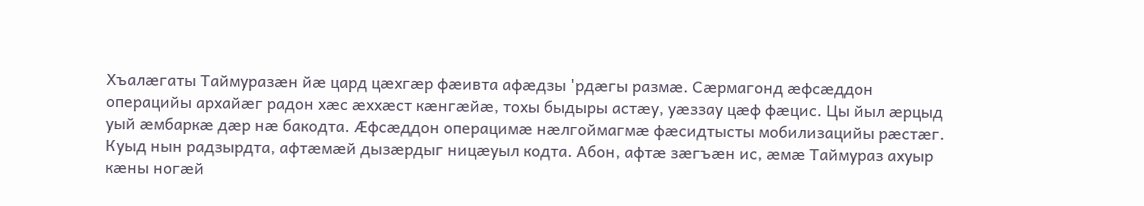Хъалæгаты Таймуразæн йæ цард цæхгæр фæивта афæдзы 'рдæгы размæ. Сæрмагонд æфсæддон операцийы архайæг радон хæс æххæст кæнгæйæ, тохы быдыры астæу, уæззау цæф фæцис. Цы йыл æрцыд уый æмбаркæ дæр нæ бакодта. Æфсæддон операцимæ нæлгоймагмæ фæсидтысты мобилизацийы рæстæг. Куыд нын радзырдта, афтæмæй дызæрдыг ницæуыл кодта. Абон, афтæ зæгъæн ис, æмæ Таймураз ахуыр кæны ногæй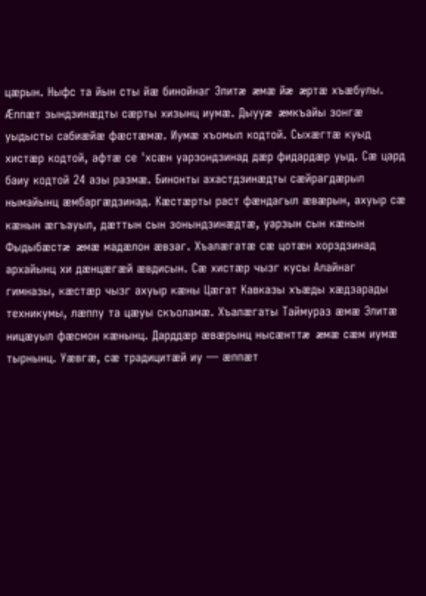цæрын. Ныфс та йын сты йæ бинойнаг Элитæ æмæ йæ æртæ хъæбулы. Æппæт зындзинæдты сæрты хизынц иумæ. Дыууæ æмкъайы зонгæ уыдысты сабиæйæ фæстæмæ. Иумæ хъомыл кодтой. Сыхæгтæ куыд хистæр кодтой, афтæ се 'хсæн уарзондзинад дæр фидардæр уыд. Сæ цард баиу кодтой 24 азы размæ. Бинонты ахастдзинæдты сæйрагдæрыл нымайынц æмбаргæдзинад. Кæстæрты раст фæндагыл æвæрын, ахуыр сæ кæнын æгъауыл, дæттын сын зонындзинæдтæ, уарзын сын кæнын Фыдыбæстæ æмæ мадæлон æвзаг. Хъалæгатæ сæ цотæн хорздзинад архайынц хи дæнцæгæй æвдисын. Сæ хистæр чызг кусы Алайнаг гимназы, кæстæр чызг ахуыр кæны Цæгат Кавказы хъæды хæдзарады техникумы, лæппу та цæуы скъоламæ. Хъалæгаты Таймураз æмæ Элитæ ницæуыл фæсмон кæнынц. Дарддæр æвæрынц нысæнттæ æмæ сæм иумæ тырнынц. Уæвгæ, сæ традицитæй иу — æппæт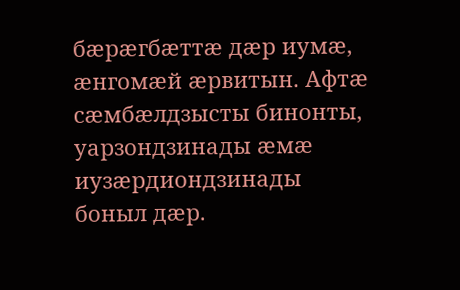бæрæгбæттæ дæр иумæ, æнгомæй æрвитын. Афтæ сæмбæлдзысты бинонты, уарзондзинады æмæ иузæрдиондзинады боныл дæр.